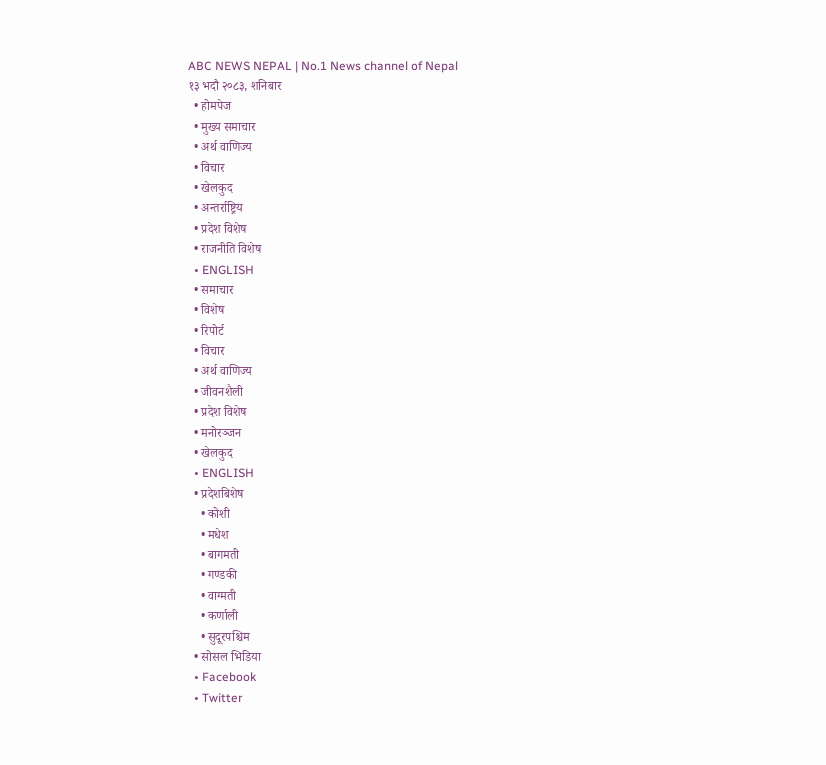ABC NEWS NEPAL | No.1 News channel of Nepal
१३ भदौ २०८३, शनिबार
  • होमपेज
  • मुख्य समाचार
  • अर्थ वाणिज्य
  • विचार
  • खेलकुद
  • अन्तर्राष्ट्रिय
  • प्रदेश विशेष
  • राजनीति विशेष
  • ENGLISH
  • समाचार
  • विशेष
  • रिपोर्ट
  • विचार
  • अर्थ वाणिज्य
  • जीवनशैली
  • प्रदेश विशेष
  • मनोरञ्जन
  • खेलकुद
  • ENGLISH
  • प्रदेशबिशेष
    • कोशी
    • मधेश
    • बागमती
    • गण्डकी
    • वाग्मती
    • कर्णाली
    • सुदूरपश्चिम
  • सोसल भिडिया
  • Facebook
  • Twitter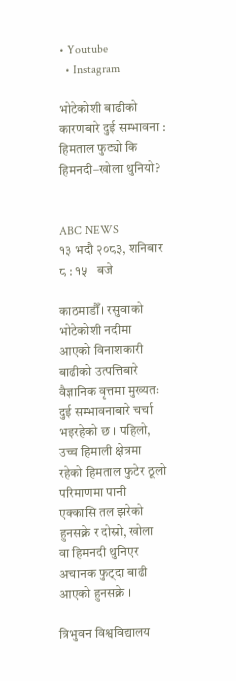• Youtube
  • Instagram

भोटेकोशी बाढीको कारणबारे दुई सम्भावना : हिमताल फुट्यो कि हिमनदी–खोला थुनियो?


ABC NEWS
१३ भदौ २०८३, शनिबार   ८ : १५   बजे

काठमाडौँ। रसुवाको भोटेकोशी नदीमा आएको विनाशकारी बाढीको उत्पत्तिबारे वैज्ञानिक वृत्तमा मुख्यतः दुई सम्भावनाबारे चर्चा भइरहेको छ । पहिलो, उच्च हिमाली क्षेत्रमा रहेको हिमताल फुटेर ठूलो परिमाणमा पानी एक्कासि तल झरेको हुनसक्ने र दोस्रो, खोला वा हिमनदी थुनिएर अचानक फुट्दा बाढी आएको हुनसक्ने ।

त्रिभुवन विश्वविद्यालय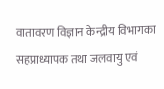वातावरण विज्ञान केन्द्रीय विभागका सहप्राध्यापक तथा जलवायु एवं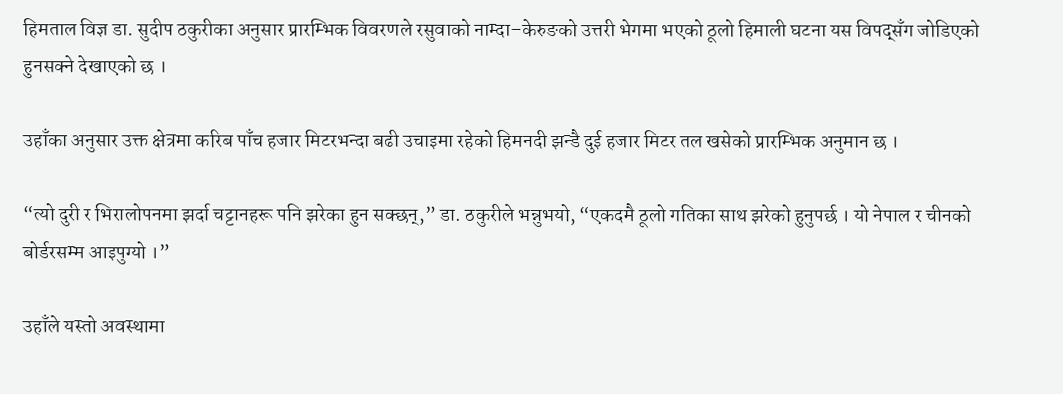हिमताल विज्ञ डा. सुदीप ठकुरीका अनुसार प्रारम्भिक विवरणले रसुवाको नाम्दा–केरुङको उत्तरी भेगमा भएको ठूलो हिमाली घटना यस विपद्सँग जोडिएको हुनसक्ने देखाएको छ ।

उहाँका अनुसार उक्त क्षेत्रमा करिब पाँच हजार मिटरभन्दा बढी उचाइमा रहेको हिमनदी झन्डै दुई हजार मिटर तल खसेको प्रारम्भिक अनुमान छ ।

“त्यो दुरी र भिरालोपनमा झर्दा चट्टानहरू पनि झरेका हुन सक्छन्,” डा. ठकुरीले भन्नुभयो, “एकदमै ठूलो गतिका साथ झरेको हुनुपर्छ । यो नेपाल र चीनको बोर्डरसम्म आइपुग्यो ।”

उहाँले यस्तो अवस्थामा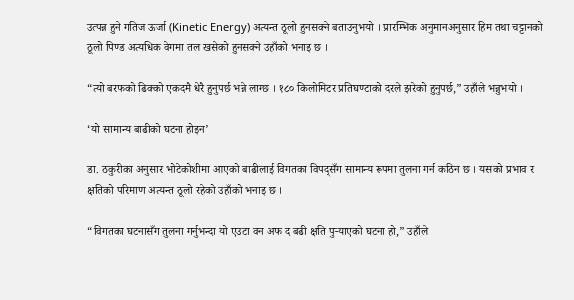उत्पन्न हुने गतिज ऊर्जा (Kinetic Energy) अत्यन्त ठूलो हुनसक्ने बताउनुभयो । प्रारम्भिक अनुमानअनुसार हिम तथा चट्टानको ठूलो पिण्ड अत्यधिक वेगमा तल खसेको हुनसक्ने उहाँको भनाइ छ ।

“त्यो बरफको ढिक्को एकदमै धेरै हुनुपर्छ भन्ने लाग्छ । १८० किलोमिटर प्रतिघण्टाको दरले झरेको हुनुपर्छ,” उहाँले भन्नुभयो ।

‘यो सामान्य बाढीको घटना होइन’

डा. ठकुरीका अनुसार भोटेकोशीमा आएको बाढीलाई विगतका विपद्सँग सामान्य रूपमा तुलना गर्न कठिन छ । यसको प्रभाव र क्षतिको परिमाण अत्यन्त ठूलो रहेको उहाँको भनाइ छ ।

“विगतका घटनासँग तुलना गर्नुभन्दा यो एउटा वन अफ द बढी क्षति पुर्‍याएको घटना हो,” उहाँले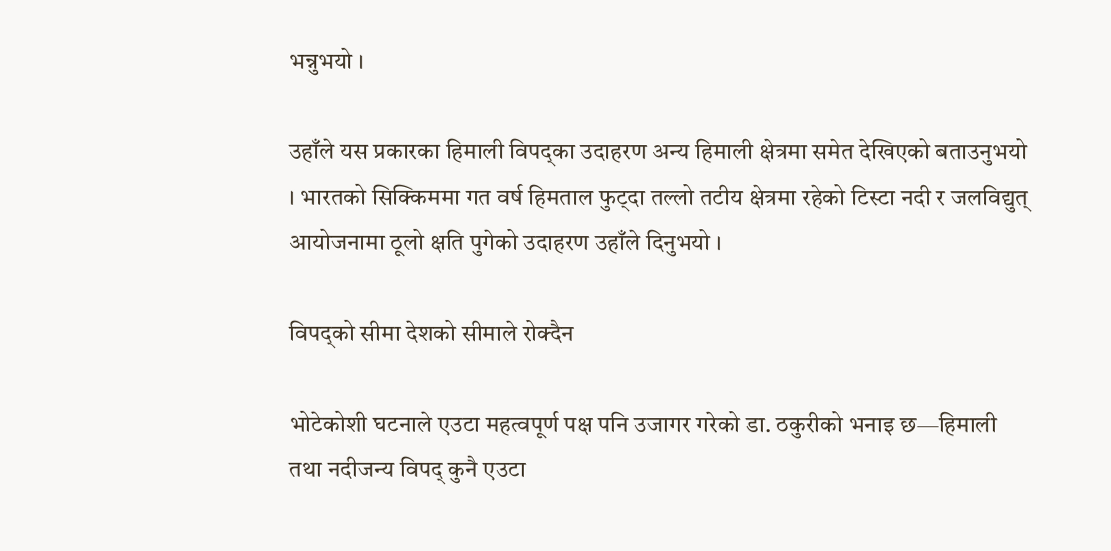भन्नुभयो ।

उहाँले यस प्रकारका हिमाली विपद्का उदाहरण अन्य हिमाली क्षेत्रमा समेत देखिएको बताउनुभयो । भारतको सिक्किममा गत वर्ष हिमताल फुट्दा तल्लो तटीय क्षेत्रमा रहेको टिस्टा नदी र जलविद्युत् आयोजनामा ठूलो क्षति पुगेको उदाहरण उहाँले दिनुभयो ।

विपद्को सीमा देशको सीमाले रोक्दैन

भोटेकोशी घटनाले एउटा महत्वपूर्ण पक्ष पनि उजागर गरेको डा. ठकुरीको भनाइ छ—हिमाली तथा नदीजन्य विपद् कुनै एउटा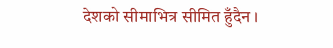देशको सीमाभित्र सीमित हुँदैन ।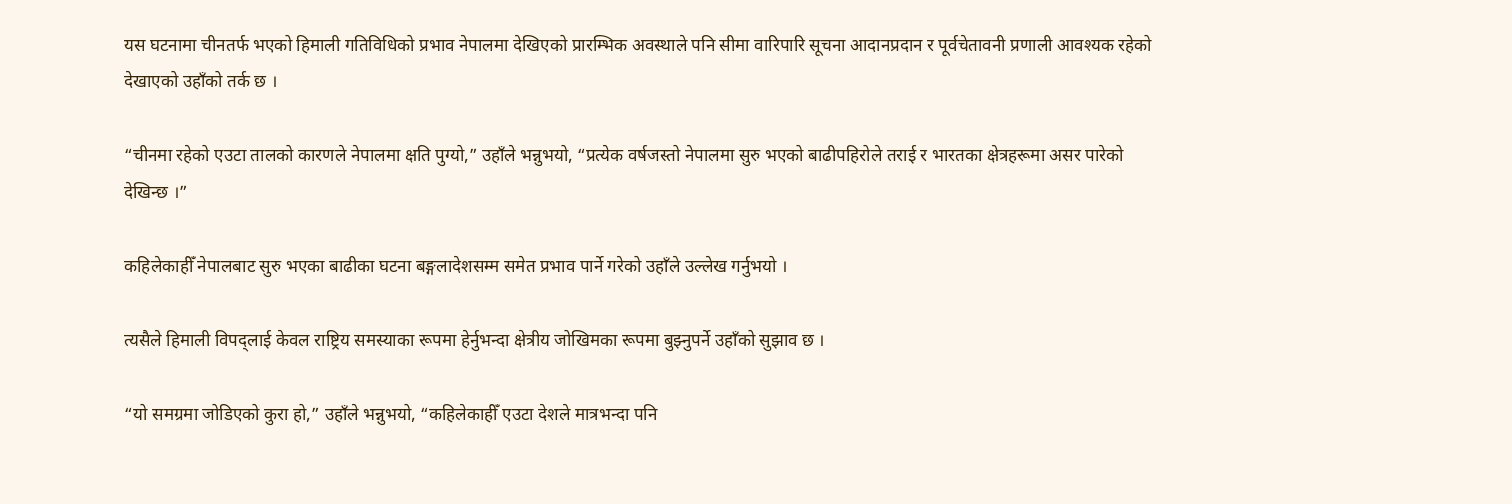यस घटनामा चीनतर्फ भएको हिमाली गतिविधिको प्रभाव नेपालमा देखिएको प्रारम्भिक अवस्थाले पनि सीमा वारिपारि सूचना आदानप्रदान र पूर्वचेतावनी प्रणाली आवश्यक रहेको देखाएको उहाँको तर्क छ ।

“चीनमा रहेको एउटा तालको कारणले नेपालमा क्षति पुग्यो,” उहाँले भन्नुभयो, “प्रत्येक वर्षजस्तो नेपालमा सुरु भएको बाढीपहिरोले तराई र भारतका क्षेत्रहरूमा असर पारेको देखिन्छ ।”

कहिलेकाहीँ नेपालबाट सुरु भएका बाढीका घटना बङ्गलादेशसम्म समेत प्रभाव पार्ने गरेको उहाँले उल्लेख गर्नुभयो ।

त्यसैले हिमाली विपद्लाई केवल राष्ट्रिय समस्याका रूपमा हेर्नुभन्दा क्षेत्रीय जोखिमका रूपमा बुझ्नुपर्ने उहाँको सुझाव छ ।

“यो समग्रमा जोडिएको कुरा हो,” उहाँले भन्नुभयो, “कहिलेकाहीँ एउटा देशले मात्रभन्दा पनि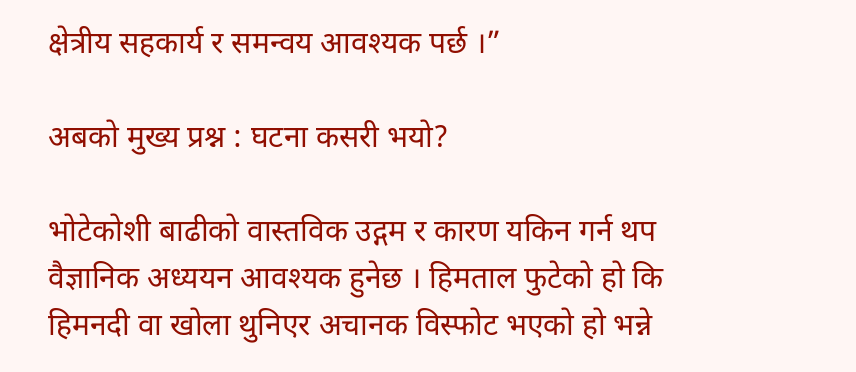क्षेत्रीय सहकार्य र समन्वय आवश्यक पर्छ ।”

अबको मुख्य प्रश्न : घटना कसरी भयो?

भोटेकोशी बाढीको वास्तविक उद्गम र कारण यकिन गर्न थप वैज्ञानिक अध्ययन आवश्यक हुनेछ । हिमताल फुटेको हो कि हिमनदी वा खोला थुनिएर अचानक विस्फोट भएको हो भन्ने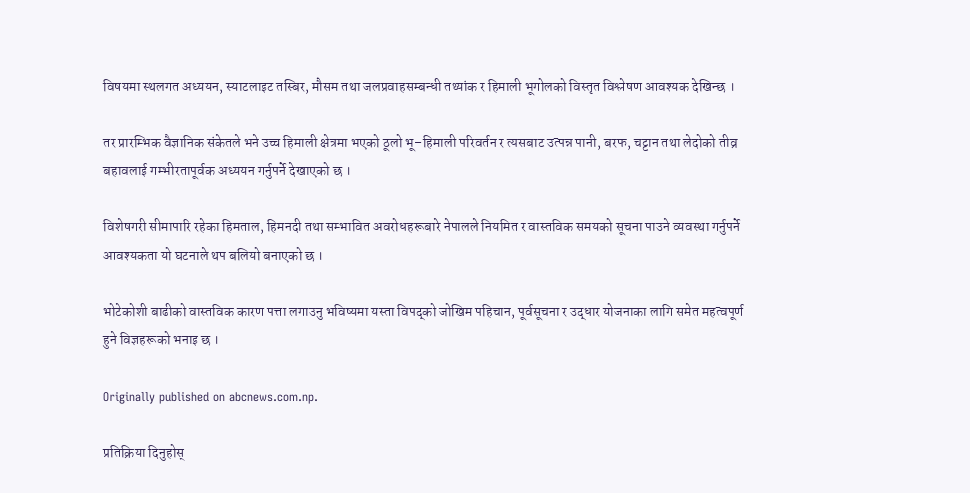विषयमा स्थलगत अध्ययन, स्याटलाइट तस्बिर, मौसम तथा जलप्रवाहसम्बन्धी तथ्यांक र हिमाली भूगोलको विस्तृत विश्लेषण आवश्यक देखिन्छ ।

तर प्रारम्भिक वैज्ञानिक संकेतले भने उच्च हिमाली क्षेत्रमा भएको ठूलो भू–हिमाली परिवर्तन र त्यसबाट उत्पन्न पानी, बरफ, चट्टान तथा लेदोको तीव्र बहावलाई गम्भीरतापूर्वक अध्ययन गर्नुपर्ने देखाएको छ ।

विशेषगरी सीमापारि रहेका हिमताल, हिमनदी तथा सम्भावित अवरोधहरूबारे नेपालले नियमित र वास्तविक समयको सूचना पाउने व्यवस्था गर्नुपर्ने आवश्यकता यो घटनाले थप बलियो बनाएको छ ।

भोटेकोशी बाढीको वास्तविक कारण पत्ता लगाउनु भविष्यमा यस्ता विपद्को जोखिम पहिचान, पूर्वसूचना र उद्धार योजनाका लागि समेत महत्वपूर्ण हुने विज्ञहरूको भनाइ छ ।

Originally published on abcnews.com.np.

प्रतिक्रिया दिनुहोस्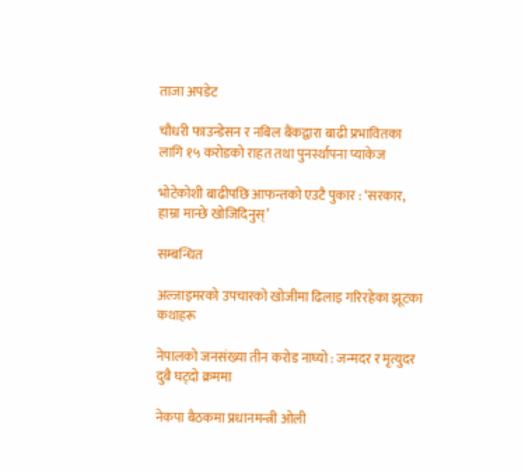ताजा अपडेट

चौधरी फाउन्डेसन र नबिल बैंकद्वारा बाढी प्रभावितका लागि १५ करोडको राहत तथा पुनर्स्थापना प्याकेज

भोटेकोशी बाढीपछि आफन्तको एउटै पुकार : ‘सरकार, हाम्रा मान्छे खोजिदिनुस्’

सम्बन्धित

अल्जाइमरको उपचारको खोजीमा ढिलाइ गरिरहेका झूटका कथाहरू

नेपालको जनसंख्या तीन करोड नाघ्यो : जन्मदर र मृत्युदर दुबै घट्दो क्रममा

नेकपा बैठकमा प्रधानमन्त्री ओली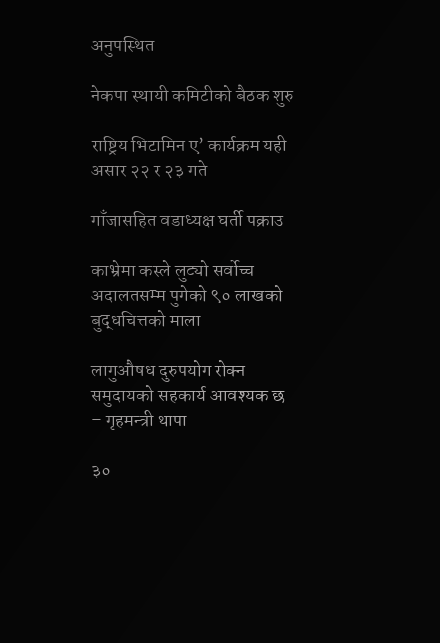अनुपस्थित

नेकपा स्थायी कमिटीको बैठक शुरु

राष्ट्रिय भिटामिन ए’ कार्यक्रम यही असार २२ र २३ गते

गाँजासहित वडाध्यक्ष घर्ती पक्राउ

काभ्रेमा कस्ले लुट्यो सर्वोच्च अदालतसम्म पुगेको ९० लाखको बुद्धचित्तको माला

लागुऔषध दुरुपयोग रोक्न समुदायको सहकार्य आवश्यक छ – गृहमन्त्री थापा

३०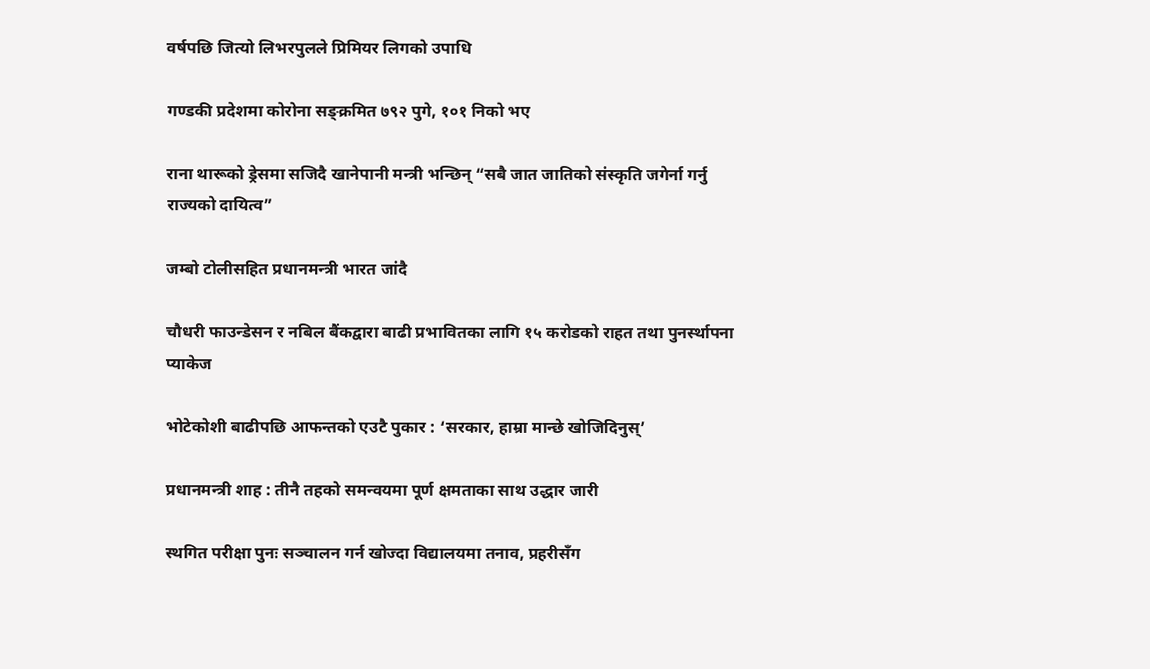वर्षपछि जित्यो लिभरपुलले प्रिमियर लिगको उपाधि

गण्डकी प्रदेशमा कोरोना सङ्क्रमित ७९२ पुगे, १०१ निको भए

राना थारूको ड्रेसमा सजिदै खानेपानी मन्त्री भन्छिन् “सबै जात जातिको संस्कृति जगेर्ना गर्नु राज्यको दायित्व”

जम्बो टोलीसहित प्रधानमन्त्री भारत जांदै

चौधरी फाउन्डेसन र नबिल बैंकद्वारा बाढी प्रभावितका लागि १५ करोडको राहत तथा पुनर्स्थापना प्याकेज

भोटेकोशी बाढीपछि आफन्तको एउटै पुकार : ‘सरकार, हाम्रा मान्छे खोजिदिनुस्’

प्रधानमन्त्री शाह : तीनै तहको समन्वयमा पूर्ण क्षमताका साथ उद्धार जारी

स्थगित परीक्षा पुनः सञ्चालन गर्न खोज्दा विद्यालयमा तनाव, प्रहरीसँग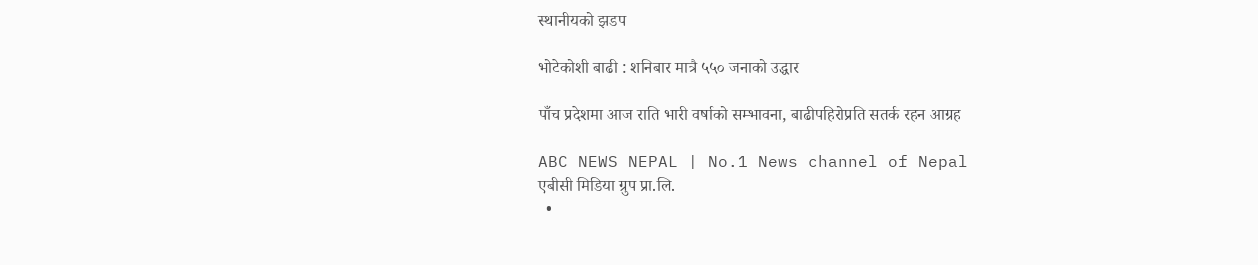स्थानीयको झडप

भोटेकोशी बाढी : शनिबार मात्रै ५५० जनाको उद्धार

पाँच प्रदेशमा आज राति भारी वर्षाको सम्भावना, बाढीपहिरोप्रति सतर्क रहन आग्रह

ABC NEWS NEPAL | No.1 News channel of Nepal
एबीसी मिडिया ग्रुप प्रा.लि.
  •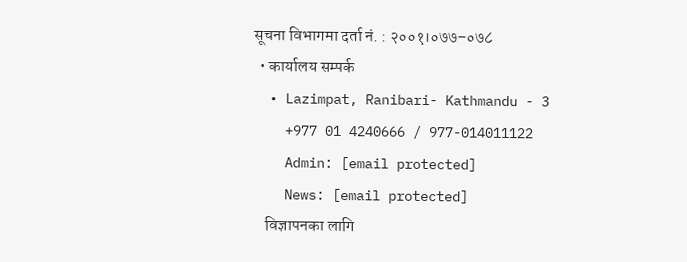सूचना विभागमा दर्ता नं. : २००१।०७७–०७८
  • कार्यालय सम्पर्क
  • Lazimpat, Ranibari- Kathmandu - 3
    +977 01 4240666 / 977-014011122
    Admin: [email protected]
    News: [email protected]
    विज्ञापनका लागि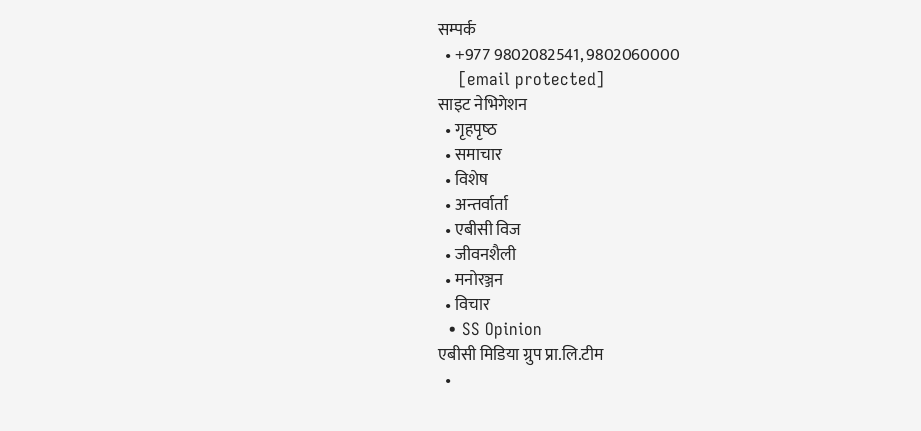सम्पर्क
  • +977 9802082541, 9802060000
    [email protected]
साइट नेभिगेशन
  • गृहपृष्‍ठ
  • समाचार
  • विशेष
  • अन्तर्वार्ता
  • एबीसी विज
  • जीवनशैली
  • मनोरञ्जन
  • विचार
  • SS Opinion
एबीसी मिडिया ग्रुप प्रा.लि.टीम
  •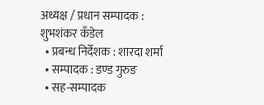अध्यक्ष / प्रधान सम्पादक : शुभशंकर कँडेल
  • प्रबन्ध निर्देशक : शारदा शर्मा
  • सम्पादक : डण्ड गुरुङ
  • सह-सम्पादक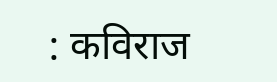: कविराज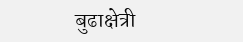बुढाक्षेत्री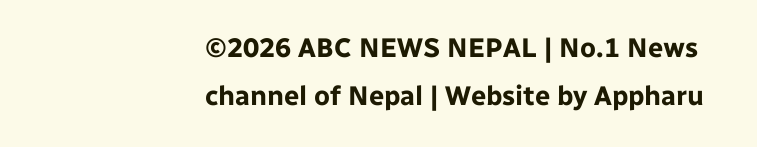©2026 ABC NEWS NEPAL | No.1 News channel of Nepal | Website by Appharu